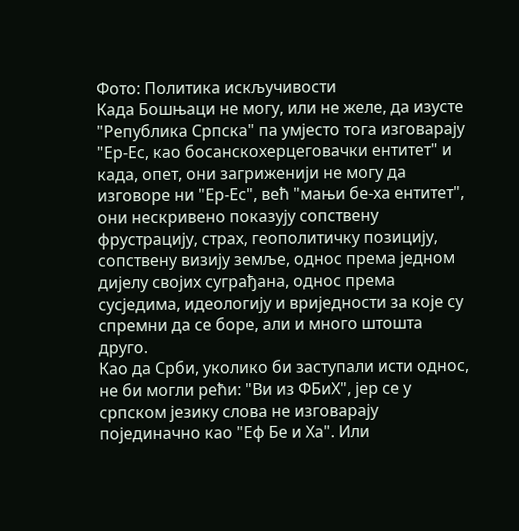Фото: Политика искључивости
Када Бошњаци не могу, или не желе, да изусте "Република Српска" па умјесто тога изговарају "Ер-Ес, као босанскохерцеговачки ентитет" и када, опет, они загриженији не могу да изговоре ни "Ер-Ес", већ "мањи бе-ха ентитет", они нескривено показују сопствену фрустрацију, страх, геополитичку позицију, сопствену визију земље, однос према једном дијелу својих суграђана, однос према сусједима, идеологију и вриједности за које су спремни да се боре, али и много штошта друго.
Као да Срби, уколико би заступали исти однос, не би могли рећи: "Ви из ФБиХ", јер се у српском језику слова не изговарају појединачно као "Еф Бе и Ха". Или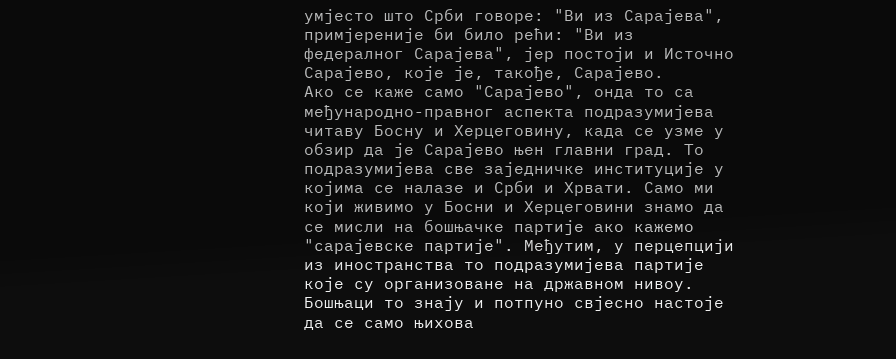умјесто што Срби говоре: "Ви из Сарајева", примјереније би било рећи: "Ви из федералног Сарајева", јер постоји и Источно Сарајево, које је, такође, Сарајево.
Ако се каже само "Сарајево", онда то са међународно-правног аспекта подразумијева читаву Босну и Херцеговину, када се узме у обзир да је Сарајево њен главни град. То подразумијева све заједничке институције у којима се налазе и Срби и Хрвати. Само ми који живимо у Босни и Херцеговини знамо да се мисли на бошњачке партије ако кажемо "сарајевске партије". Међутим, у перцепцији из иностранства то подразумијева партије које су организоване на државном нивоу. Бошњаци то знају и потпуно свјесно настоје да се само њихова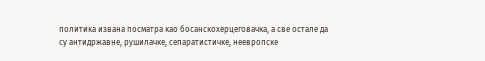политика извана посматра као босанскохерцеговачка, а све остале да су антидржавне, рушилачке, сепаратистичке, неевропске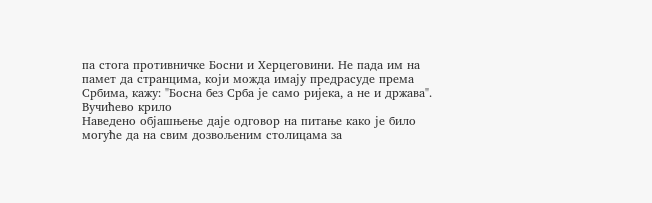па стога противничке Босни и Херцеговини. Не пада им на памет да странцима, који можда имају предрасуде према Србима, кажу: "Босна без Срба је само ријека, а не и држава".
Вучићево крило
Наведено објашњење даје одговор на питање како је било могуће да на свим дозвољеним столицама за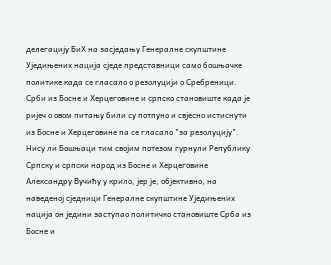делегацију БиХ на засједању Генералне скупштине Уједињених нација сједе представници само бошњачке политике када се гласало о резолуцији о Сребреници. Срби из Босне и Херцеговине и српско становиште када је ријеч о овом питању били су потпуно и свјесно истиснути из Босне и Херцеговине па се гласало "за резолуцију".
Нису ли Бошњаци тим својим потезом гурнули Републику Српску и српски народ из Босне и Херцеговине Александру Вучићу у крило, јер је, објективно, на наведеној сједници Генералне скупштине Уједињених нација он једини заступао политичко становиште Срба из Босне и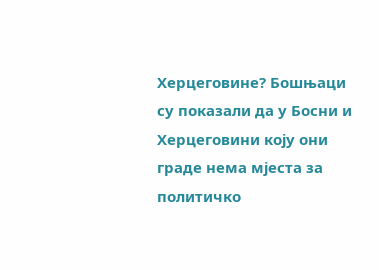Херцеговине? Бошњаци су показали да у Босни и Херцеговини коју они граде нема мјеста за политичко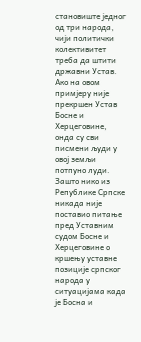становиште једног од три народа, чији политички колективитет треба да штити државни Устав. Ако на овом примјеру није прекршен Устав Босне и Херцеговине, онда су сви писмени људи у овој земљи потпуно луди.
Зашто нико из Републике Српске никада није поставио питање пред Уставним судом Босне и Херцеговине о кршењу уставне позиције српског народа у ситуацијама када је Босна и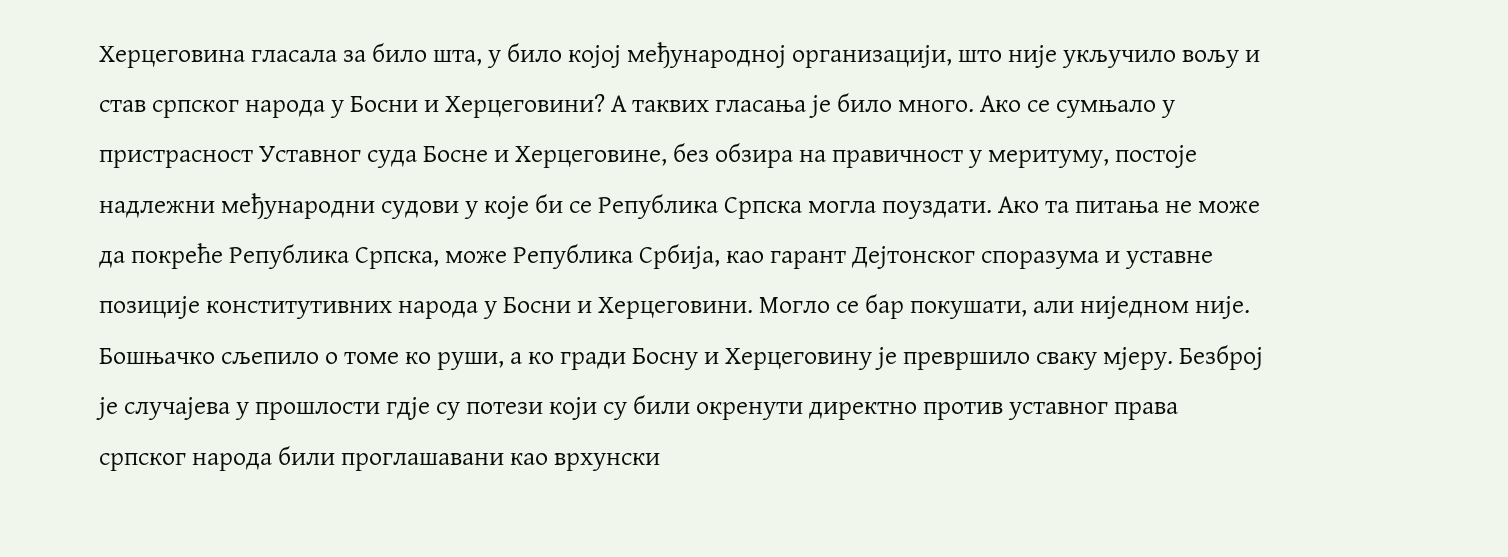Херцеговина гласала за било шта, у било којој међународној организацији, што није укључило вољу и став српског народа у Босни и Херцеговини? А таквих гласања је било много. Ако се сумњало у пристрасност Уставног суда Босне и Херцеговине, без обзира на правичност у меритуму, постоје надлежни међународни судови у које би се Република Српска могла поуздати. Ако та питања не може да покреће Република Српска, може Република Србија, као гарант Дејтонског споразума и уставне позиције конститутивних народа у Босни и Херцеговини. Могло се бар покушати, али ниједном није.
Бошњачко сљепило о томе ко руши, а ко гради Босну и Херцеговину је превршило сваку мјеру. Безброј је случајева у прошлости гдје су потези који су били окренути директно против уставног права српског народа били проглашавани као врхунски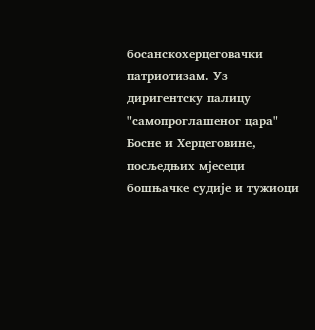босанскохерцеговачки патриотизам. Уз диригентску палицу "самопроглашеног цара" Босне и Херцеговине, посљедњих мјесеци бошњачке судије и тужиоци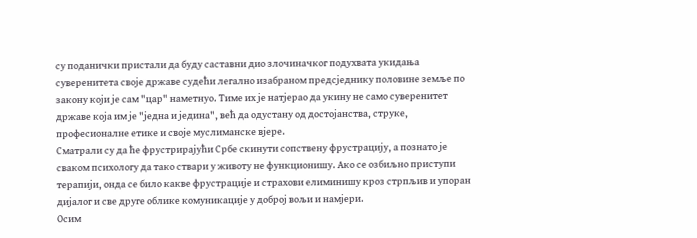су поданички пристали да буду саставни дио злочиначког подухвата укидања суверенитета своје државе судећи легално изабраном предсједнику половине земље по закону који је сам "цар" наметнуо. Тиме их је натјерао да укину не само суверенитет државе која им је "једна и једина", већ да одустану од достојанства, струке, професионалне етике и своје муслиманске вјере.
Сматрали су да ће фрустрирајући Србе скинути сопствену фрустрацију, а познато је сваком психологу да тако ствари у животу не функционишу. Ако се озбиљно приступи терапији, онда се било какве фрустрације и страхови елиминишу кроз стрпљив и упоран дијалог и све друге облике комуникације у доброј вољи и намјери.
Осим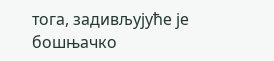тога, задивљујуће је бошњачко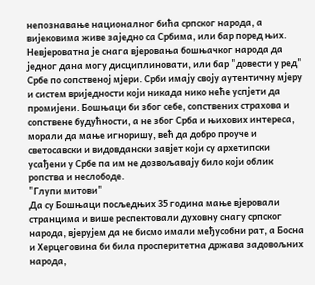непознавање националног бића српског народа, а вијековима живе заједно са Србима, или бар поред њих. Невјероватна је снага вјеровања бошњачког народа да једног дана могу дисциплиновати, или бар "довести у ред" Србе по сопственој мјери. Срби имају своју аутентичну мјеру и систем вриједности који никада нико неће успјети да промијени. Бошњаци би због себе, сопствених страхова и сопствене будућности, а не због Срба и њихових интереса, морали да мање игноришу, већ да добро проуче и светосавски и видовдански завјет који су архетипски усађени у Србе па им не дозвољавају било који облик ропства и неслободе.
"Глупи митови"
Да су Бошњаци посљедњих 35 година мање вјеровали странцима и више респектовали духовну снагу српског народа, вјерујем да не бисмо имали међусобни рат, а Босна и Херцеговина би била просперитетна држава задовољних народа,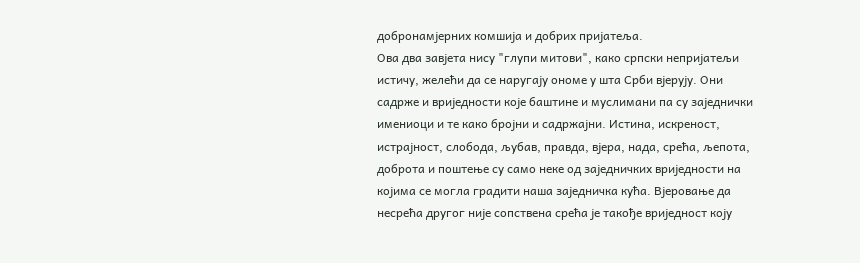добронамјерних комшија и добрих пријатеља.
Ова два завјета нису "глупи митови", како српски непријатељи истичу, желећи да се наругају ономе у шта Срби вјерују. Они садрже и вриједности које баштине и муслимани па су заједнички имениоци и те како бројни и садржајни. Истина, искреност, истрајност, слобода, љубав, правда, вјера, нада, срећа, љепота, доброта и поштење су само неке од заједничких вриједности на којима се могла градити наша заједничка кућа. Вјеровање да несрећа другог није сопствена срећа је такође вриједност коју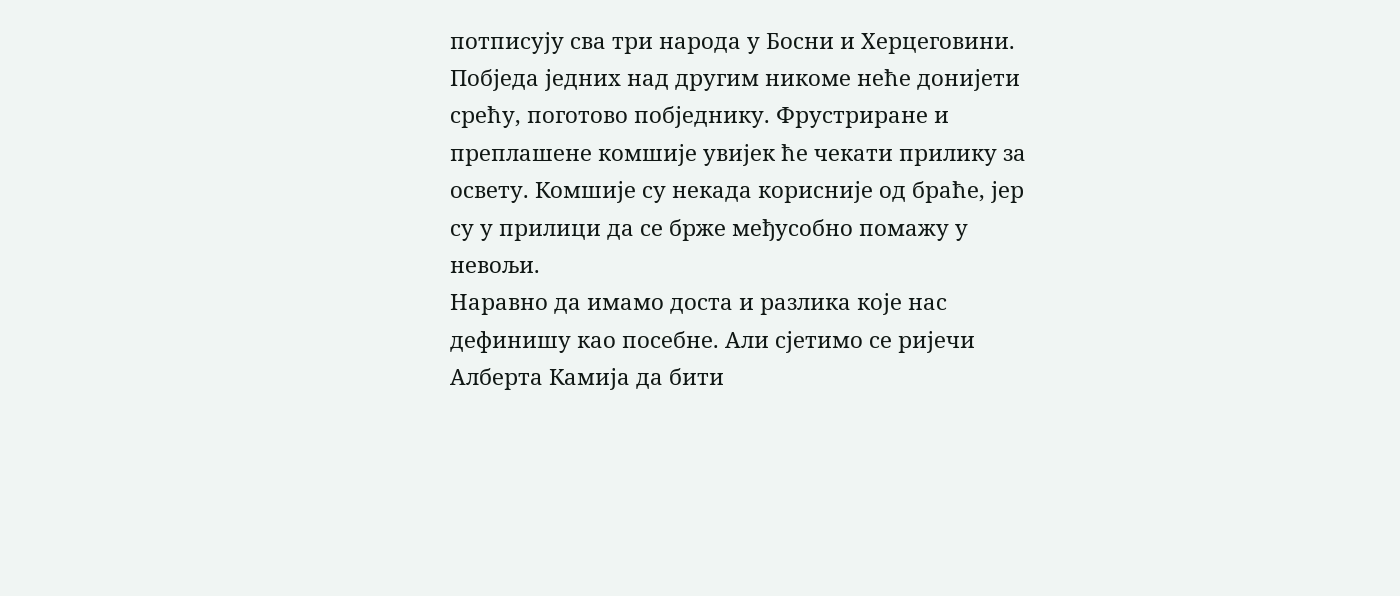потписују сва три народа у Босни и Херцеговини.
Побједа једних над другим никоме неће донијети срећу, поготово побједнику. Фрустриране и преплашене комшије увијек ће чекати прилику за освету. Комшије су некада корисније од браће, јер су у прилици да се брже међусобно помажу у невољи.
Наравно да имамо доста и разлика које нас дефинишу као посебне. Али сјетимо се ријечи Алберта Камија да бити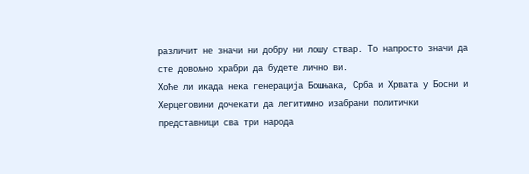различит не значи ни добру ни лошу ствар. То напросто значи да сте довољно храбри да будете лично ви.
Хоће ли икада нека генерација Бошњака, Срба и Хрвата у Босни и Херцеговини дочекати да легитимно изабрани политички представници сва три народа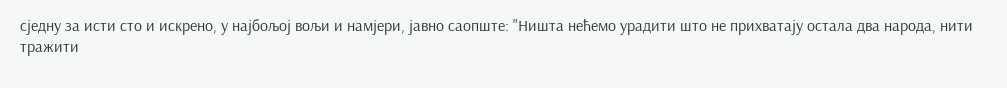сједну за исти сто и искрено, у најбољој вољи и намјери, јавно саопште: "Ништа нећемо урадити што не прихватају остала два народа, нити тражити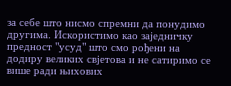за себе што нисмо спремни да понудимо другима. Искористимо као заједничку предност "усуд" што смо рођени на додиру великих свјетова и не сатиримо се више ради њихових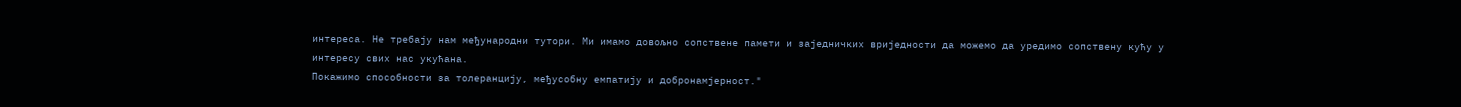интереса. Не требају нам међународни тутори. Ми имамо довољно сопствене памети и заједничких вриједности да можемо да уредимо сопствену кућу у интересу свих нас укућана.
Покажимо способности за толеранцију, међусобну емпатију и добронамјерност."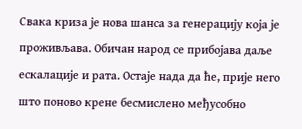Свака криза је нова шанса за генерацију која је проживљава. Обичан народ се прибојава даље ескалације и рата. Остаје нада да ће, прије него што поново крене бесмислено међусобно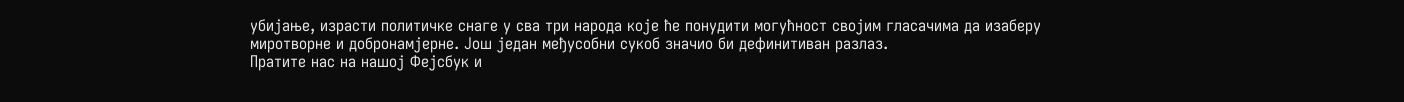убијање, израсти политичке снаге у сва три народа које ће понудити могућност својим гласачима да изаберу миротворне и добронамјерне. Још један међусобни сукоб значио би дефинитиван разлаз.
Пратите нас на нашој Фејсбук и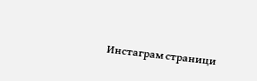Инстаграм страници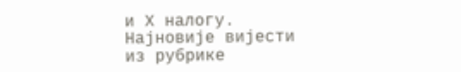и X налогу.
Најновије вијести из рубрике